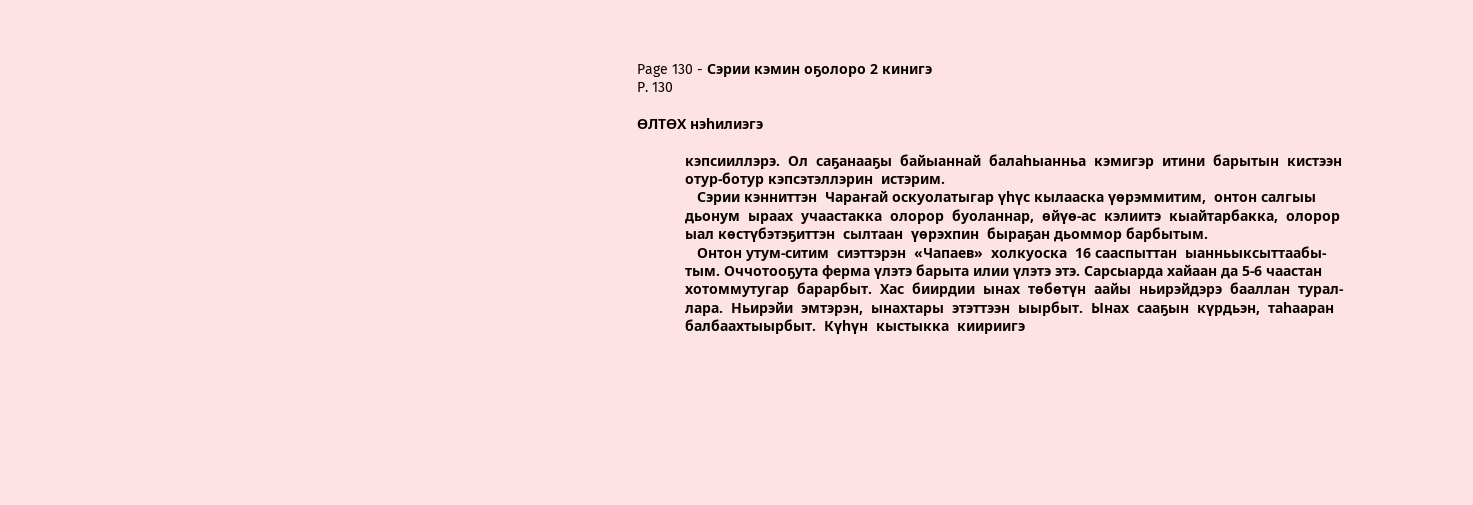Page 130 - Сэрии кэмин оҕолоро 2 кинигэ
P. 130

ӨЛТӨХ нэһилиэгэ

            кэпсииллэрэ.  Ол  саҕанааҕы  байыаннай  балаһыанньа  кэмигэр  итини  барытын  кистээн
            отур-ботур кэпсэтэллэрин  истэрим.
               Сэрии кэнниттэн  Чараҥай оскуолатыгар үһүс кылааска үөрэммитим,  онтон салгыы
            дьонум  ыраах  учаастакка  олорор  буоланнар,  өйүө-ас  кэлиитэ  кыайтарбакка,  олорор
            ыал көстүбэтэҕиттэн  сылтаан  үөрэхпин  быраҕан дьоммор барбытым.
               Онтон утум-ситим  сиэттэрэн  «Чапаев»  холкуоска  16 сааспыттан  ыанньыксыттаабы-
            тым. Оччотооҕута ферма үлэтэ барыта илии үлэтэ этэ. Сарсыарда хайаан да 5-6 чаастан
            хотоммутугар  барарбыт.  Хас  биирдии  ынах  төбөтүн  аайы  ньирэйдэрэ  бааллан  турал-
            лара.  Ньирэйи  эмтэрэн,  ынахтары  этэттээн  ыырбыт.  Ынах  сааҕын  күрдьэн,  таһааран
            балбаахтыырбыт.  Күһүн  кыстыкка  киириигэ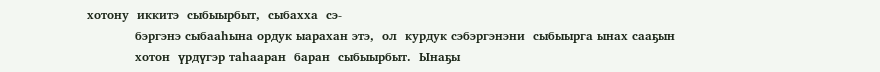хотону  иккитэ  сыбыырбыт,  сыбахха  сэ-
            бэргэнэ сыбааһына ордук ыарахан этэ,  ол  курдук сэбэргэнэни  сыбыырга ынах сааҕын
            хотон  үрдүгэр таһааран  баран  сыбыырбыт.  Ынаҕы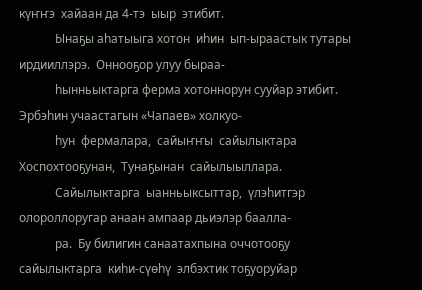күҥҥэ  хайаан да 4-тэ  ыыр  этибит.
            Ынаҕы аһатыыга хотон  иһин  ып-ыраастык тутары  ирдииллэрэ.  Оннооҕор улуу быраа-
            һынньыктарга ферма хотоннорун сууйар этибит. Эрбэһин учаастагын «Чапаев» холкуо-
            һун  фермалара,  сайыҥҥы  сайылыктара  Хоспохтооҕунан,  Тунаҕынан  сайылыыллара.
            Сайылыктарга  ыанньыксыттар,  үлэһитгэр олороллоругар анаан ампаар дьиэлэр баалла-
            ра.  Бу билигин санаатахпына оччотооҕу сайылыктарга  киһи-сүөһү  элбэхтик тоҕуоруйар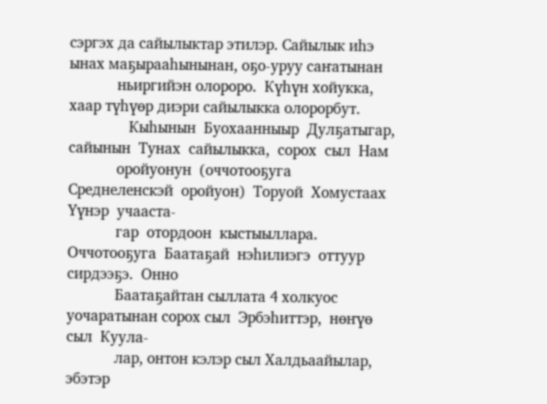сэргэх да сайылыктар этилэр. Сайылык иһэ ынах маҕырааһынынан, оҕо-уруу саҥатынан
            ньиргийэн олороро.  Күһүн хойукка, хаар түһүөр диэри сайылыкка олорорбут.
               Кыһынын  Буохаанныыр  Дулҕатыгар,  сайынын  Тунах  сайылыкка,  сорох  сыл  Нам
            оройуонун  (оччотооҕуга  Среднеленскэй  оройуон)  Торуой  Хомустаах  Үүнэр  учааста-
            гар  отордоон  кыстыыллара.  Оччотооҕуга  Баатаҕай  нэһилиэгэ  оттуур  сирдээҕэ.  Онно
            Баатаҕайтан сыллата 4 холкуос уочаратынан сорох сыл  Эрбэһиттэр,  нөҥүө сыл  Куула-
            лар, онтон кэлэр сыл Халдьаайылар,  эбэтэр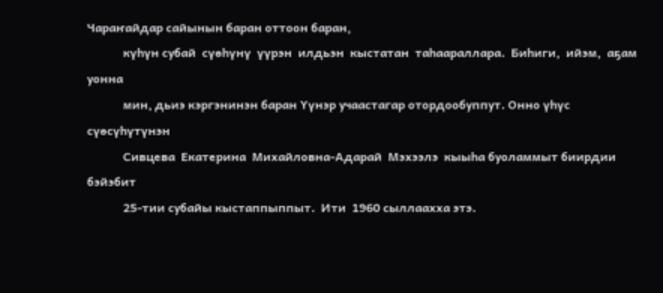Чараҥайдар сайынын баран оттоон баран,
            күһүн субай  сүөһүнү  үүрэн  илдьэн  кыстатан  таһаараллара.  Биһиги,  ийэм,  аҕам  уонна
            мин, дьиэ кэргэнинэн баран Үүнэр учаастагар отордообуппут. Онно үһүс сүөсүһүтүнэн
            Сивцева  Екатерина  Михайловна-Адарай  Мэхээлэ  кыыһа буоламмыт биирдии  бэйэбит
            25-тии субайы кыстаппыппыт.  Ити  1960 сыллаахха этэ.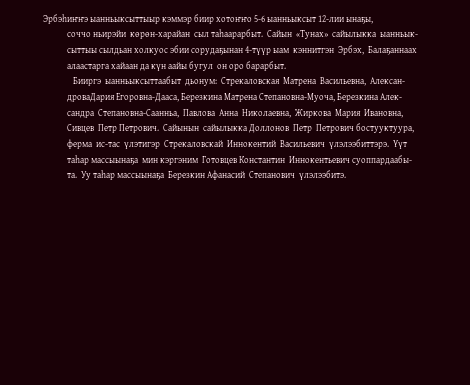Эрбэһиҥҥэ ыанньыксыттыыр кэммэр биир хотоҥҥо 5-6 ыанньыксыт 12-лии ынаҕы,
            соччо ньирэйи  көрөн-харайан  сыл таһаарарбыт.  Сайын  «Тунах»  сайылыкка  ыанньык-
            сыттыы сылдьан холкуос эбии сорудаҕынан 4-түүр ыам  кэннитгэн  Эрбэх,  Балаҕаннаах
            алаастарга хайаан да күн аайы бугул  он оро барарбыт.
               Бииргэ  ыанньыксыттаабыт  дьонум:  Стрекаловская  Матрена  Васильевна,  Алексан-
            дроваДария Егоровна-Дааса, Березкина Матрена Степановна-Муоча, Березкина Алек-
            сандра  Степановна-Саанньа,  Павлова  Анна  Николаевна,  Жиркова  Мария  Ивановна,
            Сивцев  Петр Петрович.  Сайынын  сайылыкка Доллонов  Петр  Петрович бостууктуура,
            ферма  ис-тас  үлэтигэр  Стрекаловскай  Иннокентий  Васильевич  үлэлээбиттэрэ.  Үүт
            таһар массыынаҕа  мин кэргэним  Готовцев Константин  Иннокентьевич суоппардаабы-
            та.  Уу таһар массыынаҕа  Березкин Афанасий  Степанович  үлэлээбитэ.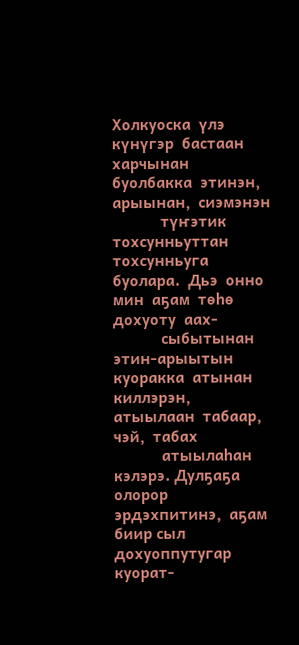Холкуоска  үлэ  күнүгэр  бастаан  харчынан  буолбакка  этинэн,  арыынан,  сиэмэнэн
            түҥэтик  тохсунньуттан  тохсунньуга  буолара.  Дьэ  онно  мин  аҕам  төһө  дохуоту  аах-
            сыбытынан  этин-арыытын  куоракка  атынан  киллэрэн,  атыылаан  табаар,  чэй,  табах
            атыылаһан кэлэрэ. Дулҕаҕа олорор эрдэхпитинэ,  аҕам биир сыл дохуоппутугар куорат-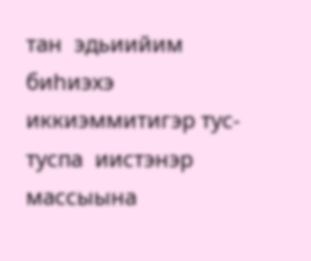тан  эдьиийим биһиэхэ иккиэммитигэр тус-туспа  иистэнэр  массыына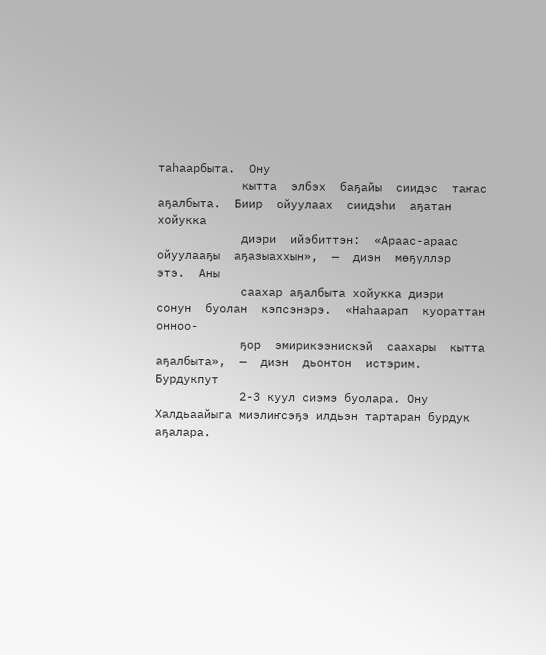таһаарбыта.  Ону
            кытта  элбэх  баҕайы  сиидэс  таҥас  аҕалбыта.  Биир  ойуулаах  сиидэһи  аҕатан  хойукка
            диэри  ийэбиттэн:  «Араас-араас  ойуулааҕы  аҕазыаххын»,  —  диэн  мөҕүллэр  этэ.  Аны
            саахар аҕалбыта хойукка диэри  сонун  буолан  кэпсэнэрэ.  «Наһаарап  куораттан  онноо-
            ҕор  эмирикээнискэй  саахары  кытта  аҕалбыта»,  —  диэн  дьонтон  истэрим.  Бурдукпут
            2-3 куул сиэмэ буолара. Ону Халдьаайыга миэлиҥсэҕэ илдьэн тартаран бурдук аҕалара.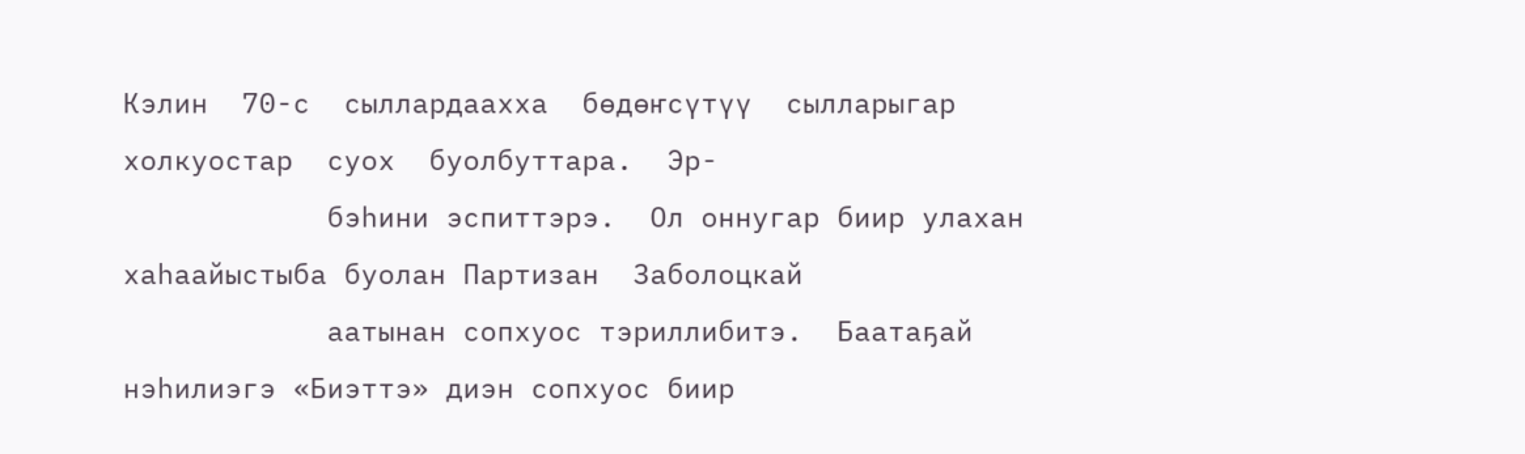Кэлин  70-с  сыллардаахха  бөдөҥсүтүү  сылларыгар  холкуостар  суох  буолбуттара.  Эр-
            бэһини эспиттэрэ.  Ол оннугар биир улахан хаһаайыстыба буолан Партизан  Заболоцкай
            аатынан сопхуос тэриллибитэ.  Баатаҕай  нэһилиэгэ «Биэттэ» диэн сопхуос биир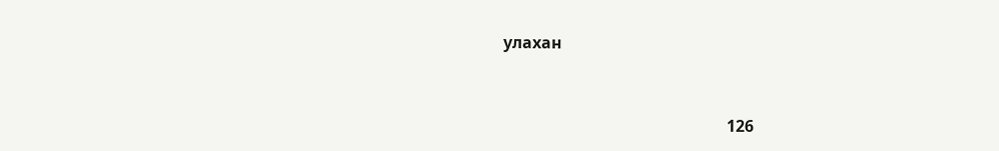улахан


                                                        126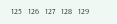125   126   127   128   129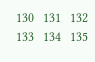130   131   132   133   134   135